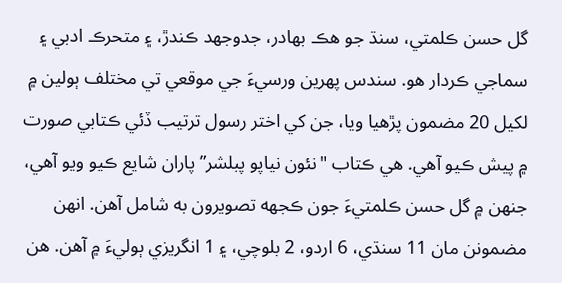گل حسن ڪلمتي، سنڌ جو هڪ بهادر، جدوجهد ڪندڙ، ۽ متحرڪ ادبي ۽ سماجي ڪردار هو. سندس پهرين ورسيءَ جي موقعي تي مختلف ٻولين ۾ لکيل 20 مضمون پڙهيا ويا، جن کي اختر رسول ترتيب ڏئي ڪتابي صورت ۾ پيش ڪيو آهي. هي ڪتاب "نئون نياپو پبلشر” پاران شايع ڪيو ويو آهي، جنهن ۾ گل حسن ڪلمتيءَ جون ڪجهه تصويرون به شامل آهن. انهن مضمونن مان 11 سنڌي، 6 اردو، 2 بلوچي، ۽ 1 انگريزي ٻوليءَ ۾ آهن. هن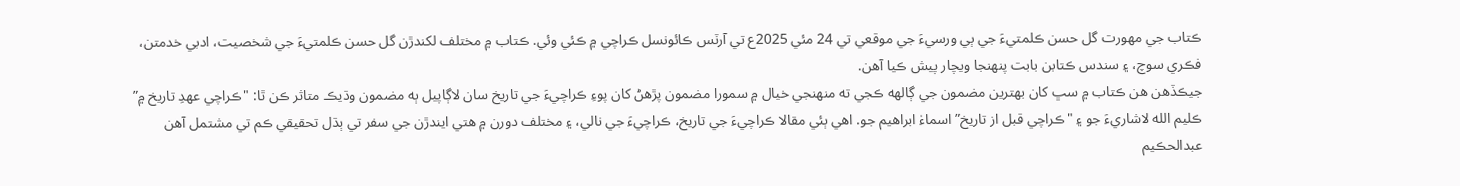ڪتاب جي مهورت گل حسن ڪلمتيءَ جي ٻي ورسيءَ جي موقعي تي 24 مئي 2025ع تي آرٽس ڪائونسل ڪراچي ۾ ڪئي وئي. ڪتاب ۾ مختلف لکندڙن گل حسن ڪلمتيءَ جي شخصيت، ادبي خدمتن، فڪري سوچ، ۽ سندس ڪتابن بابت پنهنجا ويچار پيش ڪيا آهن.
جيڪڏهن هن ڪتاب ۾ سڀ کان بهترين مضمون جي ڳالهه ڪجي ته منهنجي خيال ۾ سمورا مضمون پڙهڻ کان پوءِ ڪراچيءَ جي تاريخ سان لاڳاپيل ٻه مضمون وڌيڪ متاثر ڪن ٿا: "ڪراچي عهدِ تاريخ ۾” ڪليم الله لاشاريءَ جو ۽ "ڪراچي قبل از تاريخ” اسماءٰ ابراهيم جو. اهي ٻئي مقالا ڪراچيءَ جي تاريخ، ڪراچيءَ جي نالي، ۽ مختلف دورن ۾ هتي ايندڙن جي سفر تي ٻڌل تحقيقي ڪم تي مشتمل آهن
عبدالحڪيم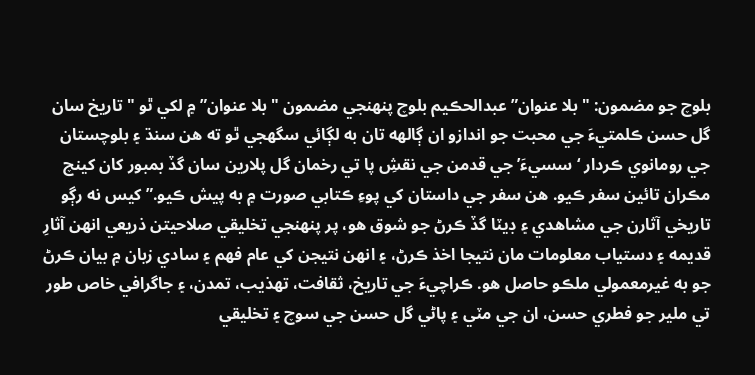بلوچ جو مضمون: "بلا عنوان” عبدالحڪيم بلوچ پنهنجي مضمون "بلا عنوان” ۾ لکي ٿو "تاريخ سان گل حسن ڪلمتيءَ جي محبت جو اندازو ان ڳالهه تان به لڳائي سگهجي ٿو ته هن سنڌ ۽ بلوچستان جي رومانوي ڪردار ‘سسيءَ’ جي قدمن جي نقشِ پا تي رخمان گل پلارين سان گڏ بمبور کان کينچ مڪران تائين سفر ڪيو. هن سفر جي داستان کي پوءِ ڪتابي صورت ۾ به پيش ڪيو.” کيس نه رڳو تاريخي آثارن جي مشاهدي ۽ ڊيٽا گڏ ڪرڻ جو شوق هو، پر پنهنجي تخليقي صلاحيتن ذريعي انهن آثارِ قديمه ۽ دستياب معلومات مان نتيجا اخذ ڪرڻ، ۽ انهن نتيجن کي عام فهم ۽ سادي زبان ۾ بيان ڪرڻ جو به غيرمعمولي ملڪو حاصل هو. ڪراچيءَ جي تاريخ، ثقافت، تهذيب، تمدن، ۽ جاگرافي خاص طور تي ملير جو فطري حسن، ان جي مٽي ۽ پاڻي گل حسن جي سوچ ۽ تخليقي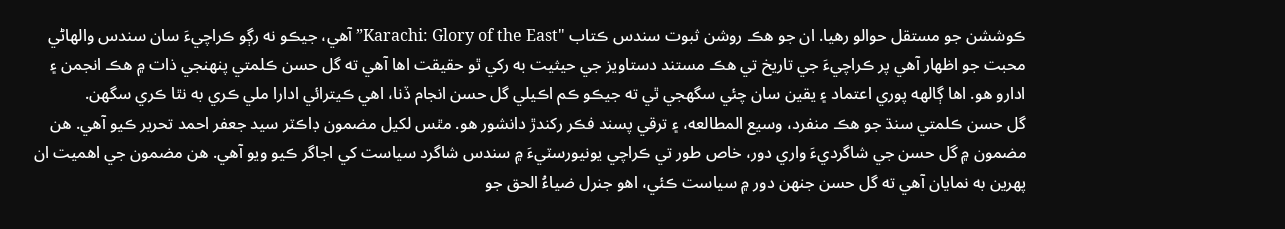ڪوششن جو مستقل حوالو رهيا. ان جو هڪ روشن ثبوت سندس ڪتاب "Karachi: Glory of the East” آهي، جيڪو نه رڳو ڪراچيءَ سان سندس والهاڻي محبت جو اظهار آهي پر ڪراچيءَ جي تاريخ تي هڪ مستند دستاويز جي حيثيت به رکي ٿو حقيقت اها آهي ته گل حسن ڪلمتي پنهنجي ذات ۾ هڪ انجمن ۽ ادارو هو. اها ڳالهه پوري اعتماد ۽ يقين سان چئي سگهجي ٿي ته جيڪو ڪم اڪيلي گل حسن انجام ڏنا، اهي ڪيترائي ادارا ملي ڪري به نٿا ڪري سگهن.
گل حسن ڪلمتي سنڌ جو هڪ منفرد، وسيع المطالعه، ۽ ترقي پسند فڪر رکندڙ دانشور هو. مٿس لکيل مضمون ڊاڪٽر سيد جعفر احمد تحرير ڪيو آهي. هن مضمون ۾ گل حسن جي شاگرديءَ واري دور، خاص طور تي ڪراچي يونيورسٽيءَ ۾ سندس شاگرد سياست کي اجاگر ڪيو ويو آهي. هن مضمون جي اهميت ان پهرين به نمايان آهي ته گل حسن جنهن دور ۾ سياست ڪئي، اهو جنرل ضياءُ الحق جو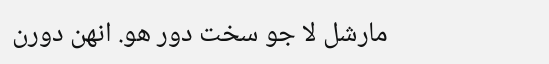مارشل لا جو سخت دور هو. انهن دورن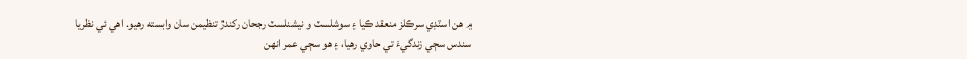۾ هن اسٽڊي سرڪلز منعقد ڪيا ۽ سوشلسٽ و نيشنلسٽ رجحان رکندڙ تنظيمن سان وابسته رهيو. اهي ئي نظريا سندس سڄي زندگيءَ تي حاوي رهيا، ۽ هو سڄي عمر انهن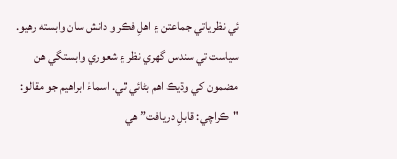ئي نظرياتي جماعتن ۽ اهلِ فڪر و دانش سان وابسته رهيو. سياست تي سندس گهري نظر ۽ شعوري وابستگي هن مضمون کي وڌيڪ اهم بڻائي ٿي. اسماءٰ ابراهيم جو مقالو: "ڪراچي: قابلِ دريافت” هي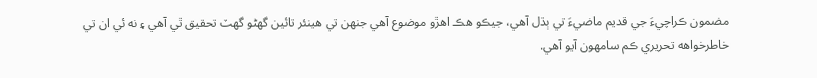مضمون ڪراچيءَ جي قديم ماضيءَ تي ٻڌل آهي، جيڪو هڪ اهڙو موضوع آهي جنهن تي هينئر تائين گهڻو گهٽ تحقيق ٿي آهي ۽ نه ئي ان تي خاطرخواهه تحريري ڪم سامهون آيو آهي.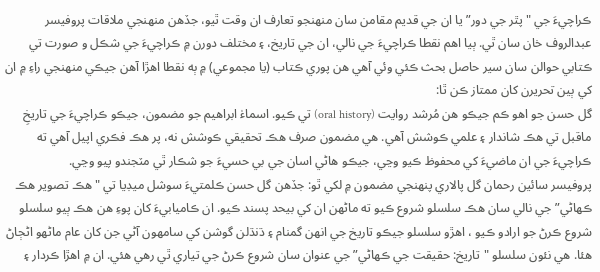ڪراچيءَ جي "پٿر جي دور” يا ان جي قديم مقامن سان منهنجو تعارف ان وقت ٿيو، جڏهن منهنجي ملاقات پروفيسر عبدالروف خان سان ٿي. ٻيا اهم نقطا ڪراچيءَ جي نالي، ان جي تاريخ، ۽ مختلف دورن ۾ ڪراچيءَ جي شڪل و صورت تي ڪتابي حوالن سان سير حاصل بحث ڪئي وئي آهي هن پوري ڪتاب (يا مجموعي) ۾ ٻه نقطا اهڙا آهن جيڪي منهنجي راءِ ۾ ان کي ٻين تحريرن کان ممتاز ڪن ٿا:
گل حسن جو اهو ڪم جيڪو هن مُرشد روايت (oral history) تي ڪيو. اسماءٰ ابراهيم جو مضمون، جيڪو ڪراچيءَ جي تاريخِ ماقبل تي هڪ شاندار ۽ علمي ڪوشش آهي. هي مضمون صرف هڪ تحقيقي ڪوشش نه، پر هڪ فڪري اپيل آهي ته ڪراچيءَ جي ان ماضيءَ کي محفوظ ڪيو وڃي، جيڪو هاڻي اسان جي بي حسيءَ جو شڪار ٿي مٽجندو پيو وڃي.
پروفيسر سائين رحمان گل پالاري پنهنجي مضمون ۾ لکي ٿو: جڏهن گل حسن ڪلمتيءَ سوشل ميڊيا تي "هڪ تصوير هڪ ڪهاڻي” جي نالي سان هڪ سلسلو شروع ڪيو ته ماڻهن ان کي بيحد پسند ڪيو. ان ڪاميابيءَ کان پوءِ هن هڪ ٻيو سلسلو شروع ڪرڻ جو ارادو ڪيو ، اهڙو سلسلو جيڪو تاريخ جي انهن گمنام ۽ ڌنڌلن گوشن کي سامهون آڻي جن کان عام ماڻهو اڻڄاڻ هئا. هي نئون سلسلو "تاريخ: حقيقت جي ڪهاڻي” جي عنوان سان شروع ڪرڻ جي تياري ٿي رهي هئي. ان ۾ اهڙا ڪردار ۽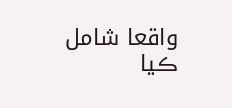واقعا شامل ڪيا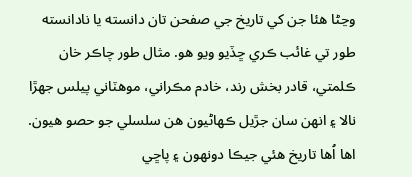وڃڻا هئا جن کي تاريخ جي صفحن تان دانسته يا نادانسته طور تي غائب ڪري ڇڏيو ويو هو. مثال طور چاڪر خان ڪلمتي، قادر بخش رند، خادم مڪراني، موهٽاني پيلس جهڙا نالا ۽ انهن سان جڙيل ڪهاڻيون هن سلسلي جو حصو هيون. اها اُها تاريخ هئي جيڪا دونھون ۽ پاڇي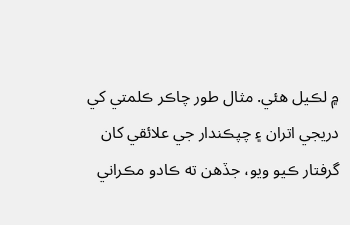۾ لڪيل هئي. مثال طور چاڪر ڪلمتي کي دريجي اتران ۽ چپڪندار جي علائقي کان گرفتار ڪيو ويو، جڏهن ته ڪادو مڪراني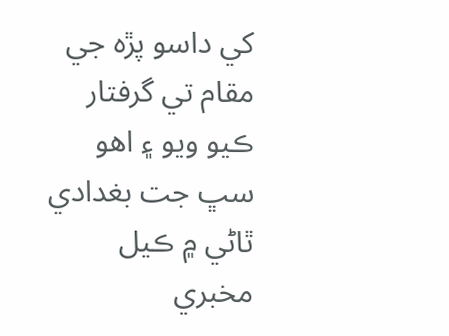کي داسو پڙه جي مقام تي گرفتار ڪيو ويو ۽ اهو سڀ جت بغدادي ٿاڻي ۾ ڪيل مخبري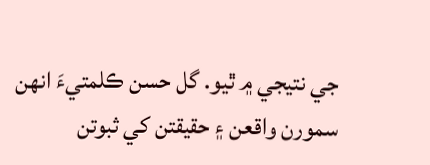جي نتيجي ۾ ٿيو. گل حسن ڪلمتيءَ انهن سمورن واقعن ۽ حقيقتن کي ثبوتن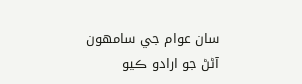سان عوام جي سامهون آڻڻ جو ارادو ڪيو